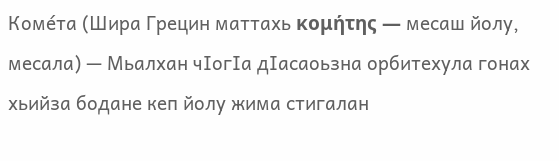Коме́та (Шира Грецин маттахь κομήτης — месаш йолу, месала) — Мьалхан чӀогӀа дӀасаоьзна орбитехула гонах хьийза бодане кеп йолу жима стигалан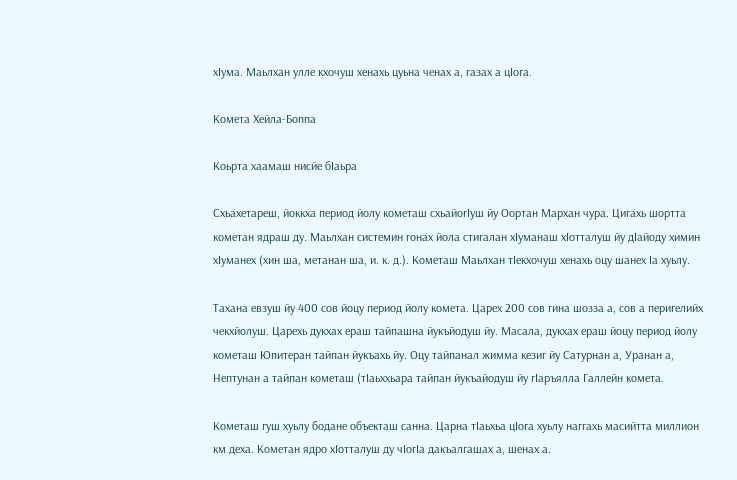хӀума. Маьлхан улле кхочуш хенахь цуьна ченах а, газах а цӀога.

Комета Хейла-Боппа

Коьрта хаамаш нисйе бӀаьра

Схьахетареш, йоккха период йолу кометаш схьайогӀуш йу Оортан Мархан чура. Цигахь шортта кометан ядраш ду. Маьлхан системин гонах йола стигалан хӀуманаш хӀотталуш йу дӀайоду химин хӀуманех (хин ша, метанан ша, и. к. д.). Кометаш Маьлхан тӀекхочуш хенахь оцу шанех Ӏа хуьлу.

Тахана евзуш йу 400 сов йоцу период йолу комета. Царех 200 сов гина шозза а, сов а перигелийх чекхйолуш. Царехь дукхах ераш тайпашна йукъйодуш йу. Масала, дукхах ераш йоцу период йолу кометаш Юпитеран тайпан йукъахь йу. Оцу тайпанал жимма кезиг йу Сатурнан а, Уранан а, Нептунан а тайпан кометаш (тӀаьххьара тайпан йукъайодуш йу гӀаръялла Галлейн комета.

Кометаш гуш хуьлу бодане объекташ санна. Царна тӀаьхьа цӀога хуьлу наггахь масийтта миллион км деха. Кометан ядро хӀотталуш ду чӀогӀа дакъалгашах а, шенах а.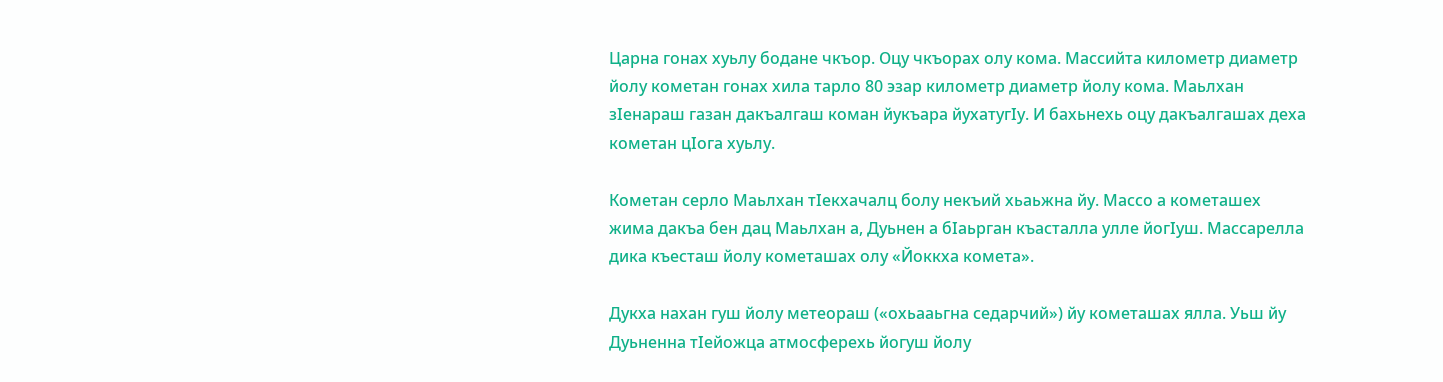Царна гонах хуьлу бодане чкъор. Оцу чкъорах олу кома. Массийта километр диаметр йолу кометан гонах хила тарло 80 эзар километр диаметр йолу кома. Маьлхан зӀенараш газан дакъалгаш коман йукъара йухатугӀу. И бахьнехь оцу дакъалгашах деха кометан цӀога хуьлу.

Кометан серло Маьлхан тӀекхачалц болу некъий хьаьжна йу. Массо а кометашех жима дакъа бен дац Маьлхан а, Дуьнен а бӀаьрган къасталла улле йогӀуш. Массарелла дика къесташ йолу кометашах олу «Йоккха комета».

Дукха нахан гуш йолу метеораш («охьааьгна седарчий») йу кометашах ялла. Уьш йу Дуьненна тӀейожца атмосферехь йогуш йолу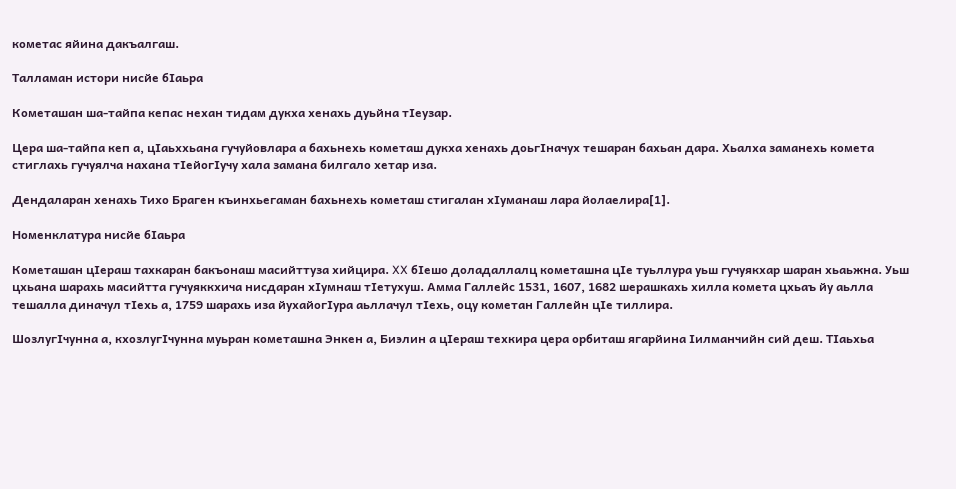кометас яйина дакъалгаш.

Талламан истори нисйе бӀаьра

Кометашан ша-тайпа кепас нехан тидам дукха хенахь дуьйна тӀеузар.

Цера ша-тайпа кеп а, цӀаьххьана гучуйовлара а бахьнехь кометаш дукха хенахь доьгӀначух тешаран бахьан дара. Хьалха заманехь комета стиглахь гучуялча нахана тӀейогӀучу хала замана билгало хетар иза.

Дендаларан хенахь Тихо Браген къинхьегаман бахьнехь кометаш стигалан хӀуманаш лара йолаелира[1].

Номенклатура нисйе бӀаьра

Кометашан цӀераш тахкаран бакъонаш масийттуза хийцира. XX бӀешо доладаллалц кометашна цӀе туьллура уьш гучуякхар шаран хьаьжна. Уьш цхьана шарахь масийтта гучуяккхича нисдаран хӀумнаш тӀетухуш. Амма Галлейс 1531, 1607, 1682 шерашкахь хилла комета цхьаъ йу аьлла тешалла диначул тӀехь а, 1759 шарахь иза йухайогӀура аьллачул тӀехь, оцу кометан Галлейн цӀе тиллира.

ШозлугӀчунна а, кхозлугӀчунна муьран кометашна Энкен а, Биэлин а цӀераш техкира цера орбиташ ягарйина Ӏилманчийн сий деш. ТӀаьхьа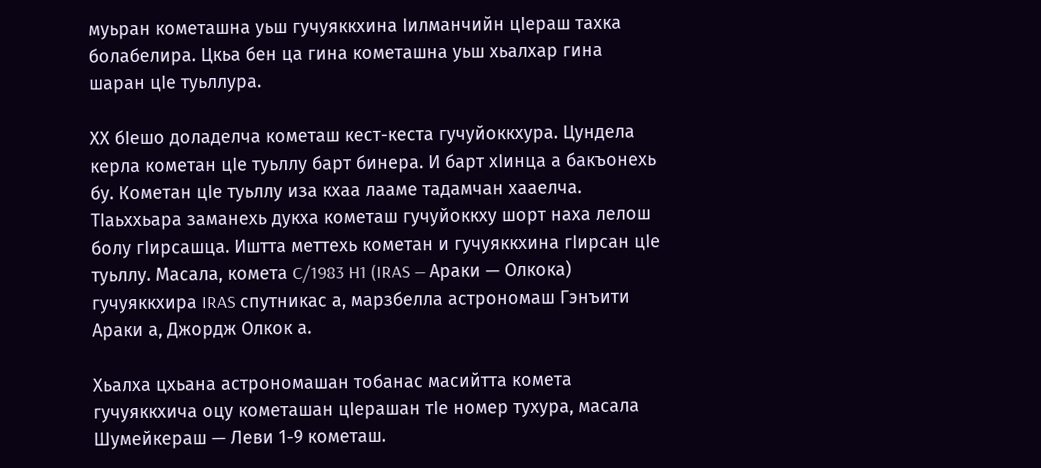муьран кометашна уьш гучуяккхина Ӏилманчийн цӀераш тахка болабелира. Цкьа бен ца гина кометашна уьш хьалхар гина шаран цӀе туьллура.

ХХ бӀешо доладелча кометаш кест-кеста гучуйоккхура. Цундела керла кометан цӀе туьллу барт бинера. И барт хӀинца а бакъонехь бу. Кометан цӀе туьллу иза кхаа лааме тадамчан хааелча. ТӀаьххьара заманехь дукха кометаш гучуйоккху шорт наха лелош болу гӀирсашца. Иштта меттехь кометан и гучуяккхина гӀирсан цӀе туьллу. Масала, комета C/1983 H1 (IRAS — Араки — Олкока) гучуяккхира IRAS спутникас а, марзбелла астрономаш Гэнъити Араки а, Джордж Олкок а.

Хьалха цхьана астрономашан тобанас масийтта комета гучуяккхича оцу кометашан цӀерашан тӀе номер тухура, масала Шумейкераш — Леви 1-9 кометаш.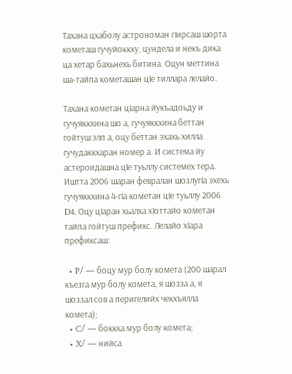Тахана цхаболу астрономан гӀирсаш шорта кометаш гучуйоккху, цундела и некъ дика ца хетар бахьнехь битина. Оцун меттина ша-тайпа кометашан цӀе тиллара лелайо.

Тахана кометан цӀарна йукъадоьду и гучуяккхина шо а, гучуяккхина беттан гойтуш элп а, оцу беттан эхахь хилла гучудаккхаран номер а. И система йу астероидашна цӀе туьллу системех тера. Иштта 2006 шаран февралан шозлугӀа эхехь гучуяккхина 4-гӀа кометан цӀе туьллу 2006 D4. Оцу цӀаран хьалха хӀоттайо кометан тайпа гойтуш префикс. Лелайо хӀара префиксаш:

  • P/ — боцу мур болу комета (200 шарал къезга мур болу комета, я шозза а, я шоззал сов а перигелийх чекхъялла комета);
  • C/ — боккха мур болу комета;
  • X/ — нийса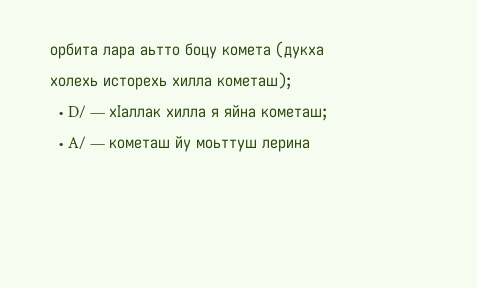орбита лара аьтто боцу комета (дукха холехь исторехь хилла кометаш);
  • D/ — хӀаллак хилла я яйна кометаш;
  • A/ — кометаш йу моьттуш лерина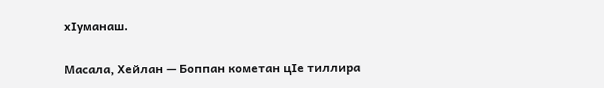хӀуманаш.

Масала, Хейлан — Боппан кометан цӀе тиллира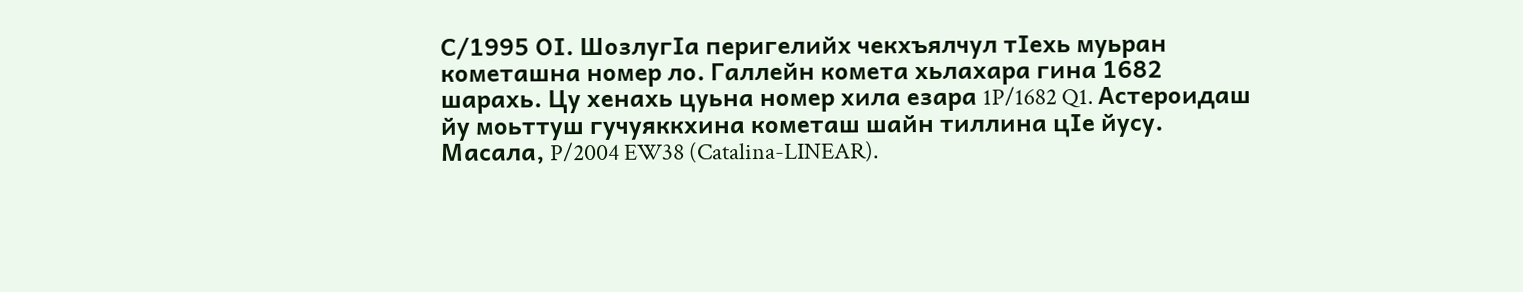С/1995 ОӀ. ШозлугӀа перигелийх чекхъялчул тӀехь муьран кометашна номер ло. Галлейн комета хьлахара гина 1682 шарахь. Цу хенахь цуьна номер хила езара 1P/1682 Q1. Астероидаш йу моьттуш гучуяккхина кометаш шайн тиллина цӀе йусу. Масала, P/2004 EW38 (Catalina-LINEAR).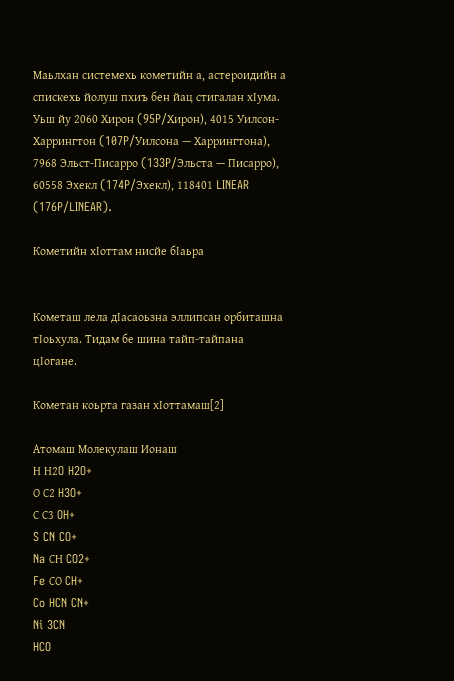Маьлхан системехь кометийн а, астероидийн а спискехь йолуш пхиъ бен йац стигалан хӀума. Уьш йу 2060 Хирон (95P/Хирон), 4015 Уилсон-Харрингтон (107P/Уилсона — Харрингтона), 7968 Эльст-Писарро (133P/Эльста — Писарро), 60558 Эхекл (174P/Эхекл), 118401 LINEAR (176P/LINEAR).

Кометийн хӀоттам нисйе бӀаьра


Кометаш лела дӀасаоьзна эллипсан орбиташна тӀоьхула. Тидам бе шина тайп-тайпана цӀогане.

Кометан коьрта газан хӀоттамаш[2]

Атомаш Молекулаш Ионаш
Н Н2O H2O+
О С2 H3O+
С С3 OH+
S CN CO+
Na СН CO2+
Fe СО CH+
Co HCN CN+
Ni 3CN
HCO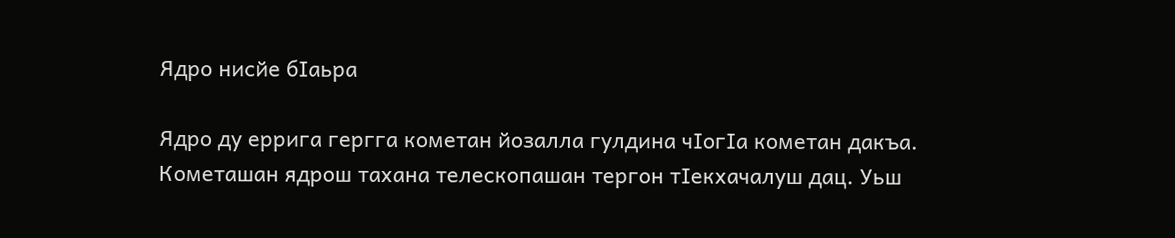Ядро нисйе бӀаьра

Ядро ду еррига гергга кометан йозалла гулдина чӀогӀа кометан дакъа. Кометашан ядрош тахана телескопашан тергон тӀекхачалуш дац. Уьш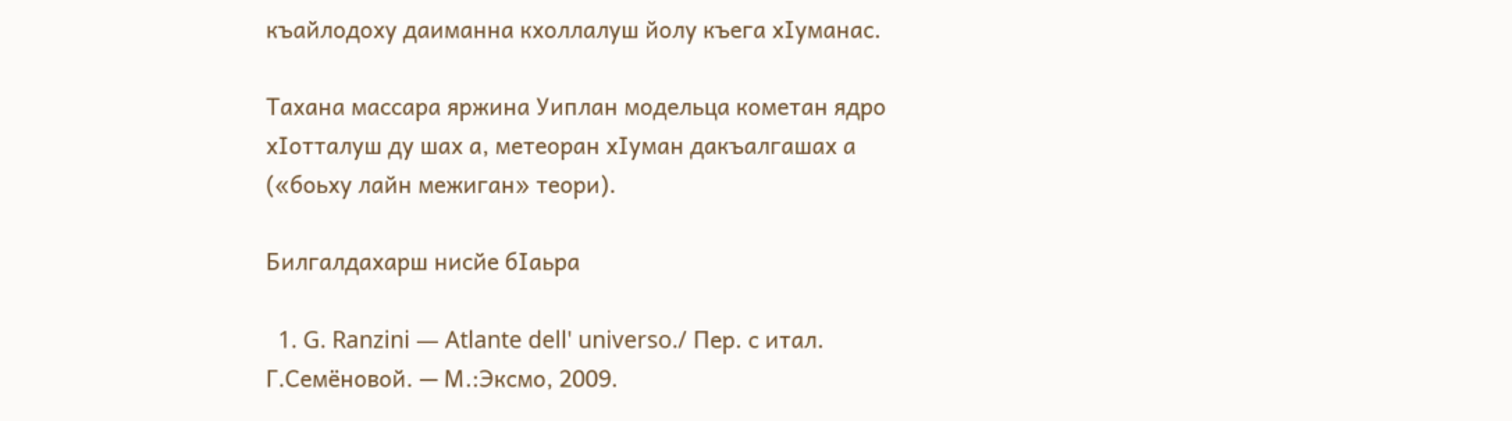къайлодоху даиманна кхоллалуш йолу къега хӀуманас.

Тахана массара яржина Уиплан модельца кометан ядро хӀотталуш ду шах а, метеоран хӀуман дакъалгашах а («боьху лайн межиган» теори).

Билгалдахарш нисйе бӀаьра

  1. G. Ranzini — Atlante dell' universo./ Пер. с итал. Г.Семёновой. — М.:Эксмо, 2009.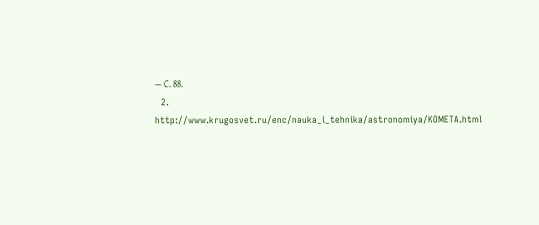— С. 88.
  2. http://www.krugosvet.ru/enc/nauka_i_tehnika/astronomiya/KOMETA.html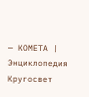— КОМЕТА | Энциклопедия Кругосвет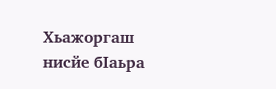Хьажоргаш нисйе бӀаьра